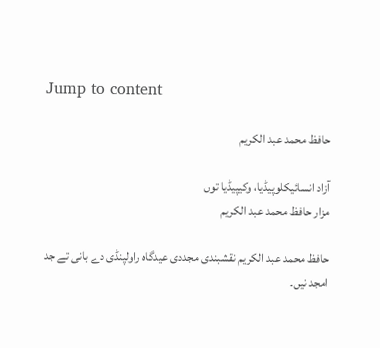Jump to content

حافظ محمد عبد الکریم

آزاد انسائیکلوپیڈیا، وکیپیڈیا توں
مزار حافظ محمد عبد الکریم

حافظ محمد عبد الکریم نقشبندی مجددی عیدگاہ راولپنڈی دے بانی تے جد امجد نيں۔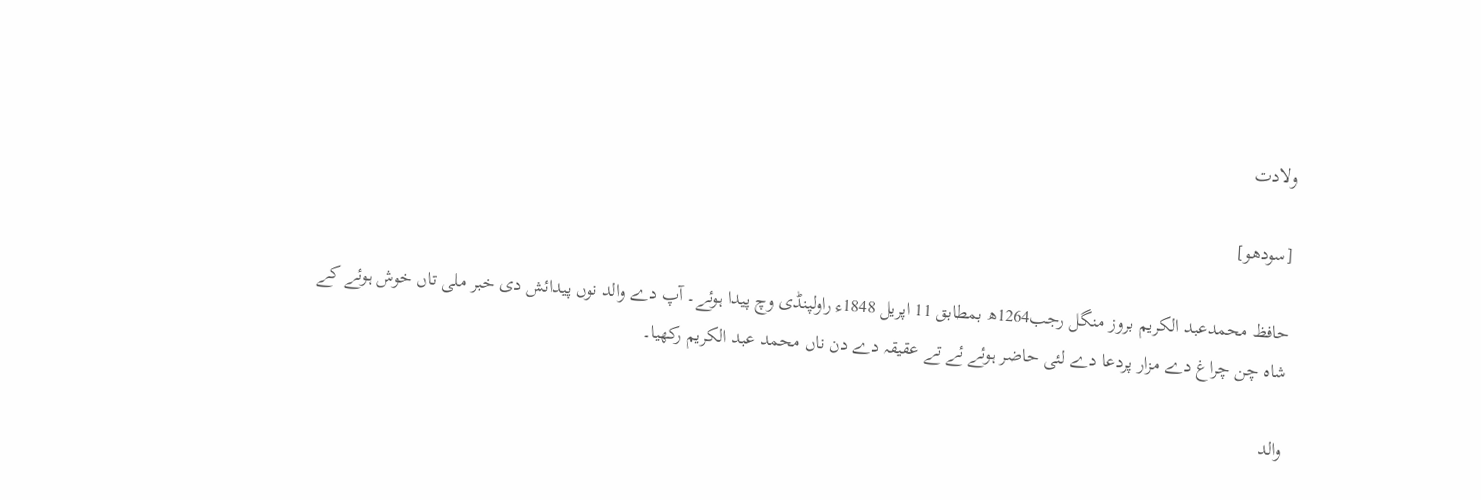ولادت

[سودھو]

حافظ محمدعبد الکریم بروز منگل رجب1264ھ بمطابق 11 اپریل 1848ء راولپنڈی وچ پیدا ہوئے۔ آپ دے والد نوں پیدائش دی خبر ملی تاں خوش ہوئے کے شاہ چن چراغ دے مزار پردعا دے لئی حاضر ہوئے ئے تے عقیقہ دے دن ناں محمد عبد الکریم رکھیا۔

والد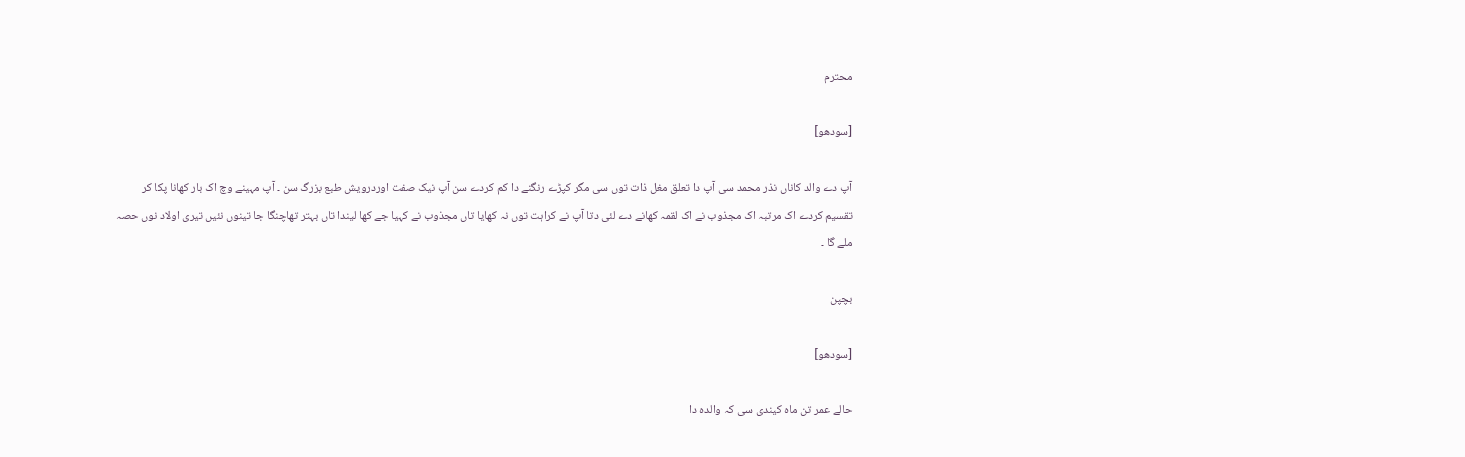محترم

[سودھو]

آپ دے والد کاناں نذر محمد سی آپ دا تعلق مغل ذات توں سی مگر کپڑے رنگنے دا کم کردے سن آپ نیک صفت اوردرویش طبع بزرگ سن ۔ آپ مہینے وچ اک بار کھانا پکا کر تقسیم کردے اک مرتبہ اک مجذوب نے اک لقمہ کھانے دے لئی دتا آپ نے کراہت توں نہ کھایا تاں مجذوب نے کہیا جے کھا لیندا تاں بہتر تھاچنگا جا تینوں نئيں تیری اولاد نوں حصہ ملے گا ۔

بچپن

[سودھو]

حالے عمر تن ماہ کیندی سی کہ والدہ دا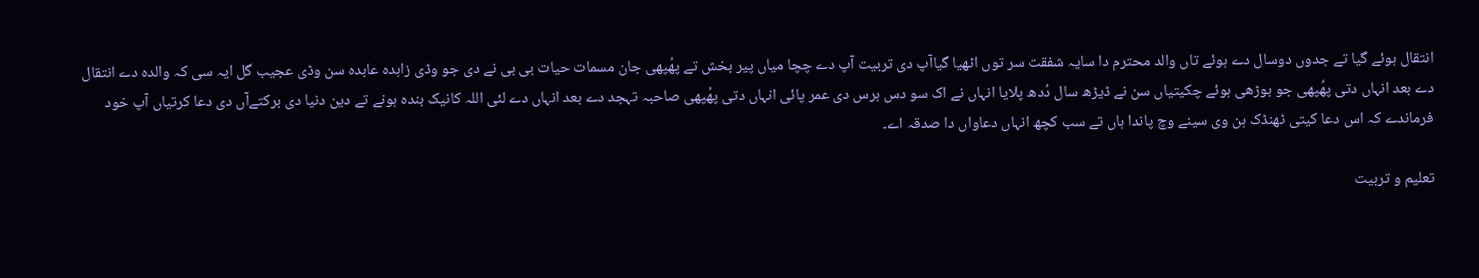انتقال ہوئے گیا تے جدوں دوسال دے ہوئے تاں والد محترم دا سایہ شفقت سر توں اٹھیا گیاآپ دی تربیت آپ دے چچا میاں پیر بخش تے پھُپھی جان مسمات حیات بی بی نے دی جو وڈی زاہدہ عابدہ سن وڈی عجیب گل ایہ سی کہ والدہ دے انتقال دے بعد انہاں دتی پھُپھی جو بوڑھی ہوئے چکيتیاں سن نے ڈیڑھ سال دُدھ پلایا انہاں نے اک سو دس برس دی عمر پائی انہاں دتی پھُپھی صاحبہ تہجد دے بعد انہاں دے لئی اللہ کانیک بندہ ہونے تے دین دنیا دی برکتےآں دی دعا کرتیاں آپ خود فرماندے کہ اس دعا کيتی ٹھنڈک ہن وی سینے وچ پاندا ہاں تے سب کچھ انہاں دعاواں دا صدقہ اے۔

تعلیم و تربیت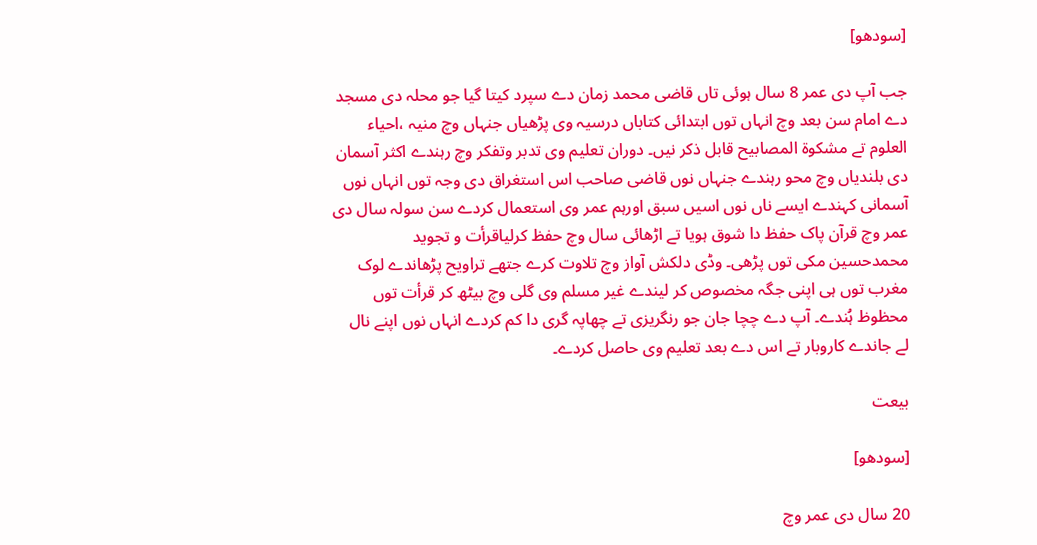[سودھو]

جب آپ دی عمر 8 سال ہوئی تاں قاضی محمد زمان دے سپرد کیتا گیا جو محلہ دی مسجد دے امام سن بعد وچ انہاں توں ابتدائی کتاباں درسیہ وی پڑھیاں جنہاں وچ منیہ ،احیاء العلوم تے مشکوۃ المصابیح قابل ذکر نيں۔ دوران تعلیم وی تدبر وتفکر وچ رہندے اکثر آسمان دی بلندیاں وچ محو رہندے جنہاں نوں قاضی صاحب اس استغراق دی وجہ توں انہاں نوں آسمانی کہندے ايسے ناں نوں اسيں سبق اورہم عمر وی استعمال کردے سن سولہ سال دی عمر وچ قرآن پاک حفظ دا شوق ہويا تے اڑھائی سال وچ حفظ کرلیاقرأت و تجوید محمدحسین مکی توں پڑھی۔ وڈی دلکش آواز وچ تلاوت کرے جتھے تراویح پڑھاندے لوک مغرب توں ہی اپنی جگہ مخصوص کر لیندے غیر مسلم وی گلی وچ بیٹھ کر قرأت توں محظوظ ہُندے۔ آپ دے چچا جان جو رنگریزی تے چھاپہ گری دا کم کردے انہاں نوں اپنے نال لے جاندے کاروبار تے اس دے بعد تعلیم وی حاصل کردے۔

بیعت

[سودھو]

20 سال دی عمر وچ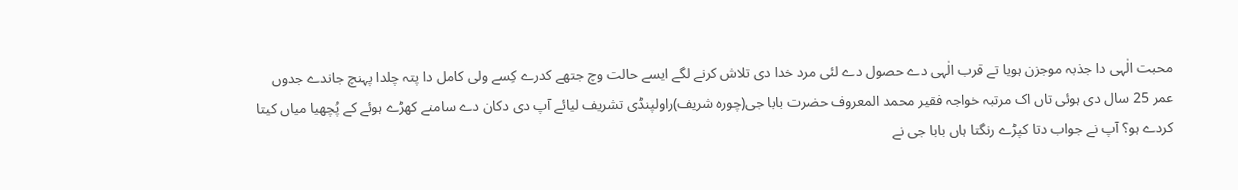محبت الٰہی دا جذبہ موجزن ہويا تے قرب الٰہی دے حصول دے لئی مرد خدا دی تلاش کرنے لگے ايسے حالت وچ جتھے کدرے کِسے ولی کامل دا پتہ چلدا پہنچ جاندے جدوں عمر 25 سال دی ہوئی تاں اک مرتبہ خواجہ فقیر محمد المعروف حضرت بابا جی(چورہ شریف)راولپنڈی تشریف لیائے آپ دی دکان دے سامنے کھڑے ہوئے کے پُچھیا میاں کیتا کردے ہو؟ آپ نے جواب دتا کپڑے رنگتا ہاں بابا جی نے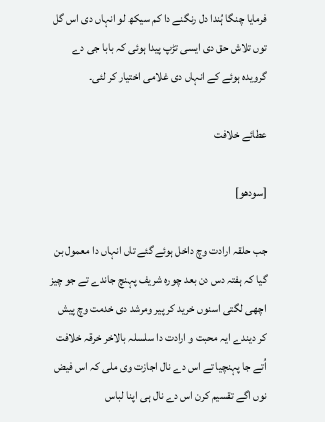فرمایا چنگا ہُندا دل رنگنے دا کم سیکھ لو انہاں دی اس گل توں تلاش حق دی ایسی تڑپ پیدا ہوئی کہ بابا جی دے گرویدہ ہوئے کے انہاں دی غلامی اختیار کر لئی۔

عطائے خلافت

[سودھو]

جب حلقہ ارادت وچ داخل ہوئے گئے تاں انہاں دا معمول بن گیا کہ ہفتہ دس دن بعد چورہ شریف پہنچ جاندے تے جو چیز اچھی لگتی اسنوں خرید کر پیر ومرشد دی خدمت وچ پیش کر دیندے ایہ محبت و ارادت دا سلسلہ بالاخر خرقہ خلافت اُتے جا پہنچیا تے اس دے نال اجازت وی ملی کہ اس فیض نوں اگے تقسیم کرن اس دے نال ہی اپنا لباس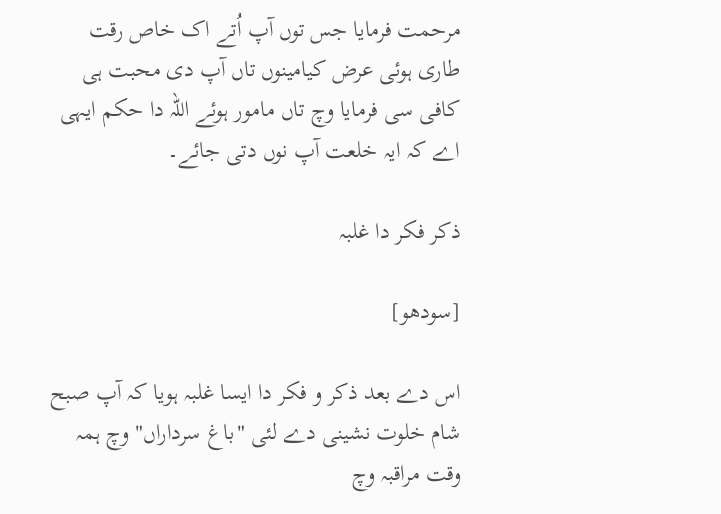مرحمت فرمایا جس توں آپ اُتے اک خاص رقت طاری ہوئی عرض کیامینوں تاں آپ دی محبت ہی کافی سی فرمایا وچ تاں مامور ہوئے اللہ دا حکم ایہی اے کہ ایہ خلعت آپ نوں دتی جائے۔

ذکر فکر دا غلبہ

[سودھو]

اس دے بعد ذکر و فکر دا ایسا غلبہ ہويا کہ آپ صبح شام خلوت نشینی دے لئی "باغ سرداراں" وچ ہمہ وقت مراقبہ وچ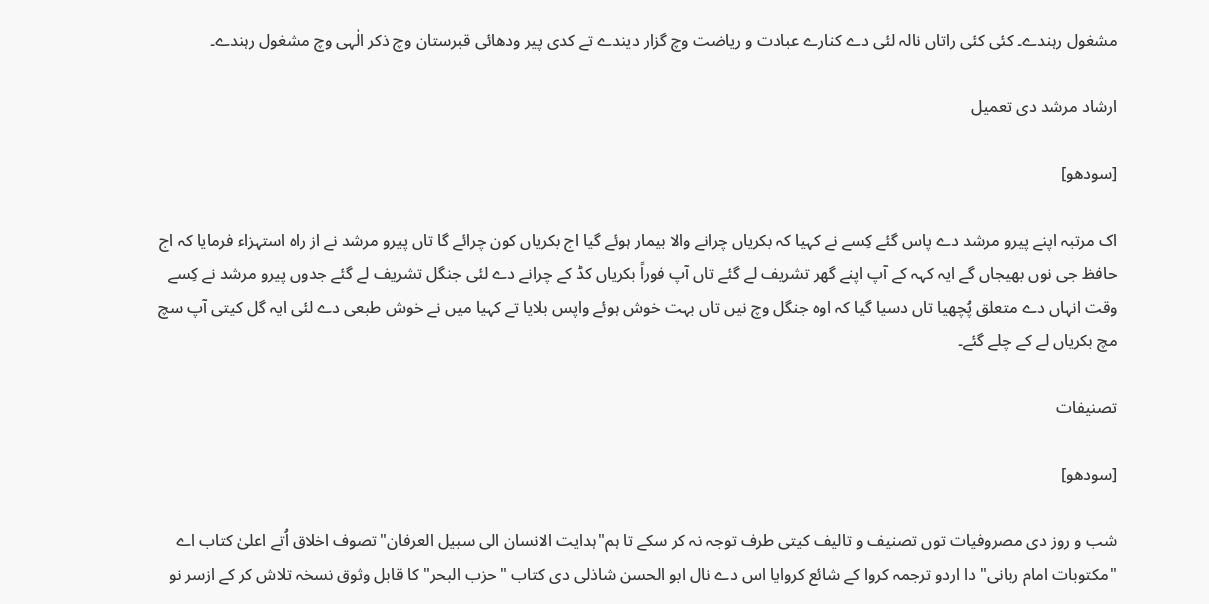مشغول رہندے۔ کئی کئی راتاں نالہ لئی دے کنارے عبادت و ریاضت وچ گزار دیندے تے کدی پیر ودھائی قبرستان وچ ذکر الٰہی وچ مشغول رہندے۔

ارشاد مرشد دی تعمیل

[سودھو]

اک مرتبہ اپنے پیرو مرشد دے پاس گئے کِسے نے کہیا کہ بکریاں چرانے والا بیمار ہوئے گیا اج بکریاں کون چرائے گا تاں پیرو مرشد نے از راہ استہزاء فرمایا کہ اج حافظ جی نوں بھیجاں گے ایہ کہہ کے آپ اپنے گھر تشریف لے گئے تاں آپ فوراً بکریاں کڈ کے چرانے دے لئی جنگل تشریف لے گئے جدوں پیرو مرشد نے کِسے وقت انہاں دے متعلق پُچھیا تاں دسیا گیا کہ اوہ جنگل وچ نيں تاں بہت خوش ہوئے واپس بلايا تے کہیا ميں نے خوش طبعی دے لئی ایہ گل کيتی آپ سچ مچ بکریاں لے کے چلے گئے۔

تصنیفات

[سودھو]

شب و روز دی مصروفیات توں تصنیف و تالیف کيتی طرف توجہ نہ کر سکے تا ہم"ہدایت الانسان الی سبیل العرفان"تصوف اخلاق اُتے اعلیٰ کتاب اے "مکتوبات امام ربانی" دا اردو ترجمہ کروا کے شائع کروایا اس دے نال ابو الحسن شاذلی دی کتاب "حزب البحر"کا قابل وثوق نسخہ تلاش کر کے ازسر نو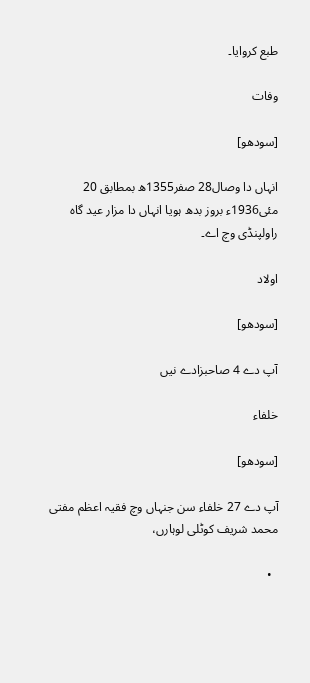طبع کروایا۔

وفات

[سودھو]

انہاں دا وصال28 صفر1355ھ بمطابق 20 مئی1936ء بروز بدھ ہويا انہاں دا مزار عید گاہ راولپنڈی وچ اے۔

اولاد

[سودھو]

آپ دے 4 صاحبزادے نيں

خلفاء

[سودھو]

آپ دے 27 خلفاء سن جنہاں وچ فقیہ اعظم مفتی محمد شریف کوٹلی لوہارں،

  •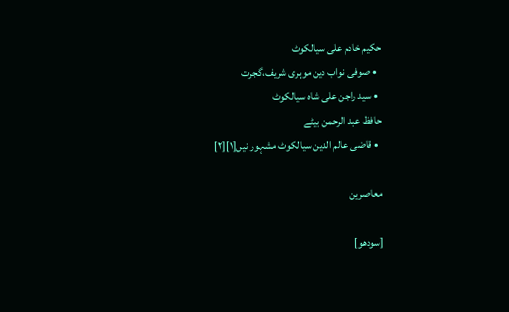حکیم خادم علی سیالکوٹ
  • صوفی نواب دین موہری شریف،گجرت
  • سید راجن علی شاہ سیالکوٹ
حافظ عبد الرحمن بیٹے
  • قاضی عالم الدین سیالکوٹ مشہور نيں[۱][۲]

معاصرین

[سودھو]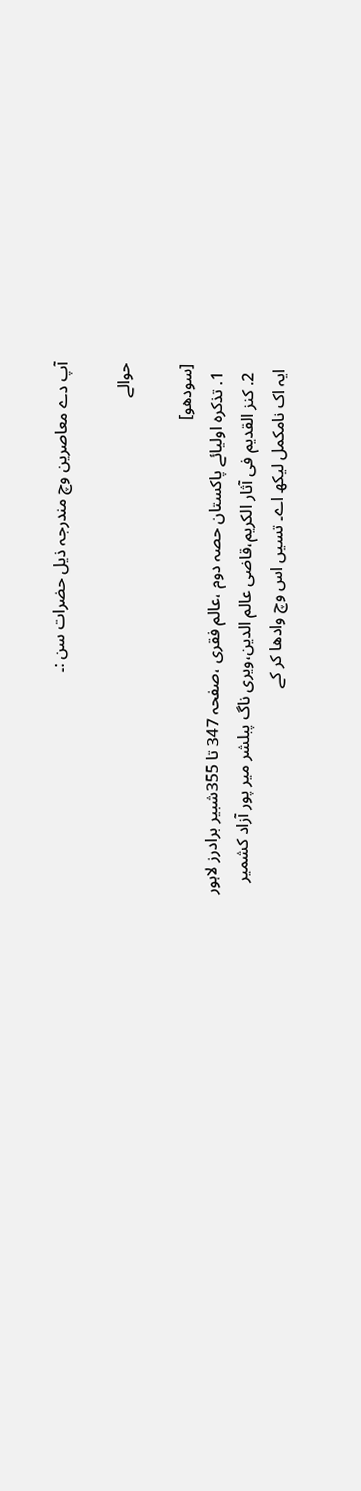آپ دے معاصرین وچ مندرجہ ذیل حضرات سن :۔

حوالے

[سودھو]
  1. تذکرہ اولیائے پاکستان حصہ دوم ،عالم فقری ،صفحہ 347 تا 355شبیر برادرز لاہور
  2. کنز القدیم فی آثار الکریم،قاضی عالم الدین،ویری ناگ پبلشر میر پور آزاد کشمیر
 ایہ اک نامکمل لیکھ اے۔ تسیں اس وچ وادھا کر کے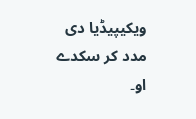ویکیپیڈیا دی مدد کر سکدے او۔